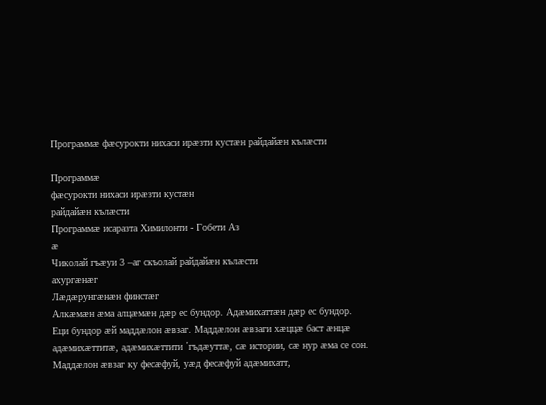Программæ фæсурокти нихаси ирæзти кустæн райдайæн кълæсти

Программæ
фæсурокти нихаси ирæзти кустæн
райдайæн кълæсти
Программæ исаразта Химилонти - Гобети Аз
ӕ
Чиколай гъæуи 3 –аг скъолай райдайæн кълæсти
ахургæнæг
Лæдæрунгæнæн финстæг
Алкæмæн æма алцæмæн дæр ес бундор. Адæмихаттæн дæр ес бундор.
Еци бундор æй маддæлон æвзаг. Маддæлон æвзаги хæццæ баст æнцæ
адæмихæттитæ, адæмихæттити ΄гъдæуттæ, сæ истории, сæ нур æма се сон.
Маддæлон æвзаг ку фесæфуй, уæд фесæфуй адæмихатт,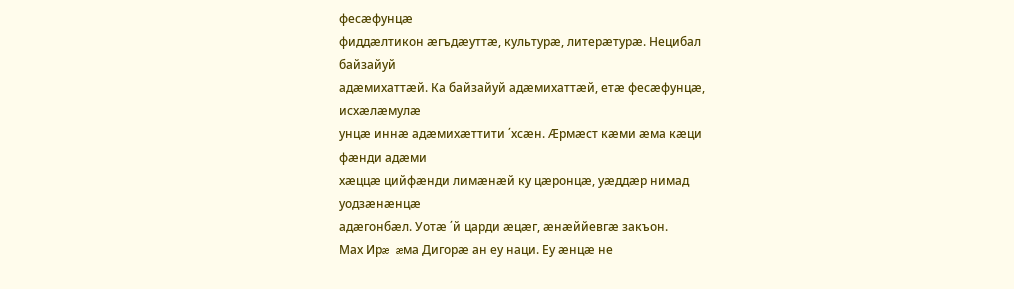фесæфунцæ
фиддæлтикон æгъдæуттæ, культурæ, литерæтурæ. Нецибал байзайуй
адæмихаттæй. Ка байзайуй адæмихаттæй, етæ фесæфунцæ, исхæлæмулæ
унцæ иннæ адæмихæттити ΄хсæн. Æрмæст кæми æма кæци фæнди адæми
хæццæ цийфæнди лимæнæй ку цæронцæ, уæддæр нимад уодзæнæнцæ
адæгонбæл. Уотæ ΄й царди æцæг, æнæййевгæ закъон.
Мах Ирæ æма Дигорæ ан еу наци. Еу æнцæ не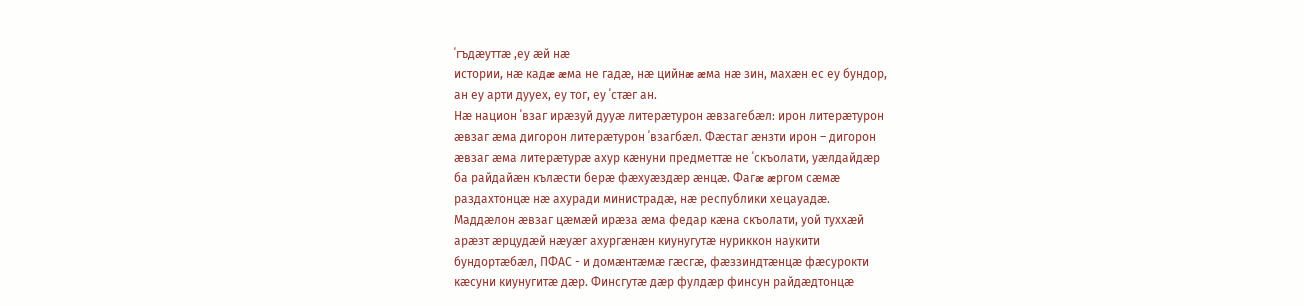΄гъдæуттæ ,еу æй нæ
истории, нæ кадæ æма не гадæ, нæ цийнæ æма нæ зин, махæн ес еу бундор,
ан еу арти дууех, еу тог, еу ΄стæг ан.
Нæ национ ΄взаг ирæзуй дууæ литерæтурон æвзагебæл: ирон литерæтурон
æвзаг æма дигорон литерæтурон ΄взагбæл. Фæстаг æнзти ирон – дигорон
æвзаг æма литерæтурæ ахур кæнуни предметтæ не ΄скъолати, уæлдайдæр
ба райдайæн кълæсти берæ фæхуæздæр æнцæ. Фагæ æргом сæмæ
раздахтонцæ нæ ахуради министрадæ, нæ республики хецауадæ.
Маддæлон æвзаг цæмæй ирæза æма федар кæна скъолати, уой туххæй
арæзт æрцудæй нæуæг ахургæнæн киунугутæ нуриккон наукити
бундортæбæл, ПФАС - и домæнтæмæ гæсгæ, фæззиндтæнцæ фæсурокти
кæсуни киунугитæ дæр. Финсгутæ дæр фулдæр финсун райдæдтонцæ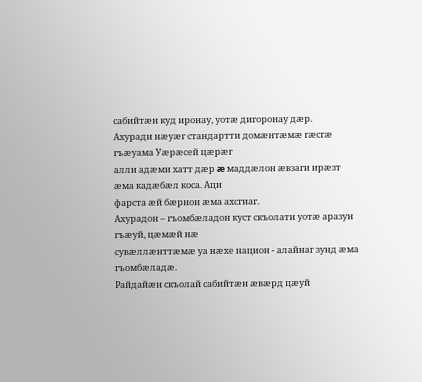сабийтæн куд иронау, уотæ дигоронау дæр.
Ахуради нæуæг стандартти домæнтæмæ гæсгæ гъæуама Уæрæсей цæрæг
алли адæми хатт дæр æ маддæлон æвзаги ирæзт æма кадæбæл коса. Аци
фарста æй бæрнон æма ахсгиаг.
Ахурадон – гъомбæладон куст скъолати уотæ аразун гъæуй, цæмæй нæ
сувæллæнттæмæ уа нæхе национ - алайнаг зунд æма гъомбæладæ.
Райдайæн скъолай сабийтæн æвæрд цæуй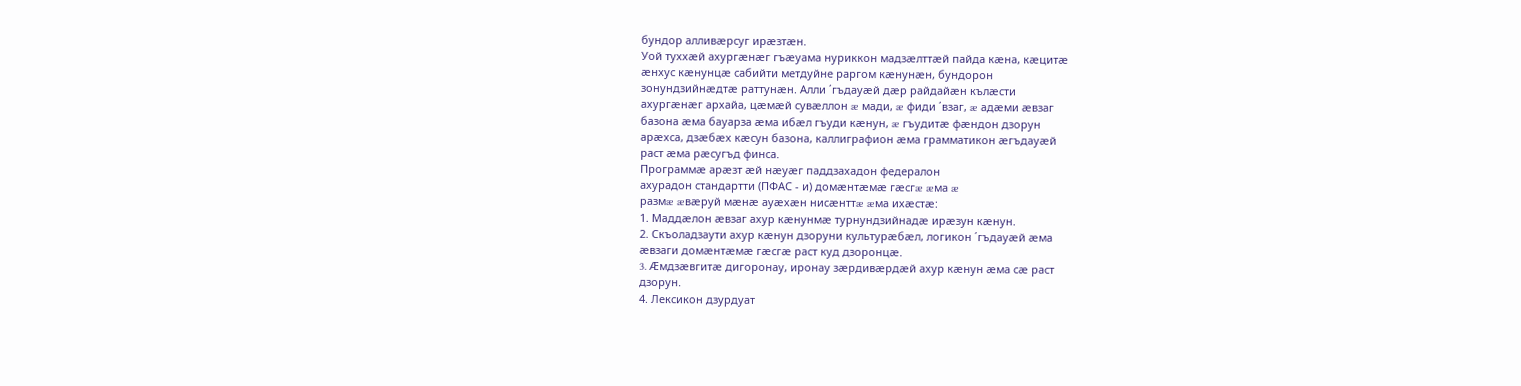бундор алливæрсуг ирæзтæн.
Уой туххæй ахургæнæг гъæуама нуриккон мадзæлттæй пайда кæна, кæцитæ
æнхус кæнунцæ сабийти метдуйне раргом кæнунæн, бундорон
зонундзийнæдтæ раттунæн. Алли ΄гъдауæй дæр райдайæн кълæсти
ахургæнæг архайа, цæмæй сувæллон æ мади, æ фиди ΄взаг, æ адæми æвзаг
базона æма бауарза æма ибæл гъуди кæнун, æ гъудитæ фæндон дзорун
арæхса, дзæбæх кæсун базона, каллиграфион æма грамматикон æгъдауæй
раст æма рæсугъд финса.
Программæ арæзт æй нæуæг паддзахадон федералон
ахурадон стандартти (ПФАС - и) домæнтæмæ гæсгæ æма æ
размæ æвæруй мæнæ ауæхæн нисæнттæ æма ихæстæ:
1. Маддæлон æвзаг ахур кæнунмæ турнундзийнадæ ирæзун кæнун.
2. Скъоладзаути ахур кæнун дзоруни культурæбæл, логикон ΄гъдауæй æма
æвзаги домæнтæмæ гæсгæ раст куд дзоронцæ.
3. Æмдзæвгитæ дигоронау, иронау зæрдивæрдæй ахур кæнун æма сæ раст
дзорун.
4. Лексикон дзурдуат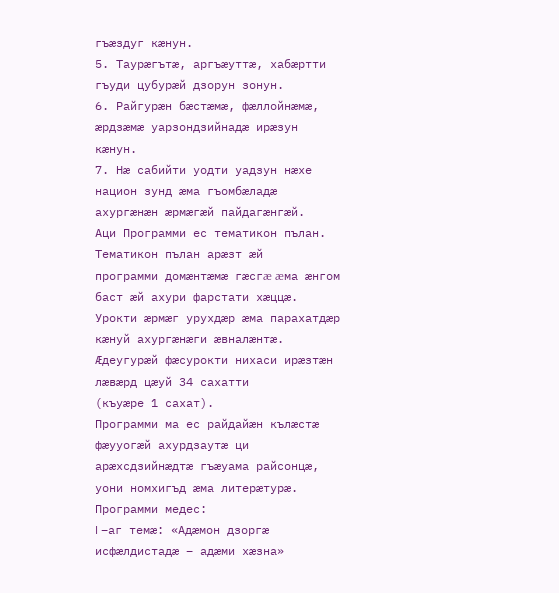гъæздуг кæнун.
5. Таурæгътæ, аргъæуттæ, хабæртти гъуди цубурæй дзорун зонун.
6. Райгурæн бæстæмæ, фæллойнæмæ, æрдзæмæ уарзондзийнадæ ирæзун
кæнун.
7. Нæ сабийти уодти уадзун нæхе национ зунд æма гъомбæладæ
ахургæнæн æрмæгæй пайдагæнгæй.
Аци Программи ес тематикон пълан. Тематикон пълан арæзт æй
программи домæнтæмæ гæсгæ æма æнгом баст æй ахури фарстати хæццæ.
Урокти æрмæг урухдæр æма парахатдæр кæнуй ахургæнæги æвналæнтæ.
Æдеугурæй фæсурокти нихаси ирæзтæн лæвæрд цæуй 34 сахатти
(къуæре 1 сахат).
Программи ма ес райдайæн кълæстæ фæууогæй ахурдзаутæ ци
арæхсдзийнæдтæ гъæуама райсонцæ, уони номхигъд æма литерæтурæ.
Программи медес:
I –аг темæ: «Адæмон дзоргæ исфæлдистадæ – адæми хæзна»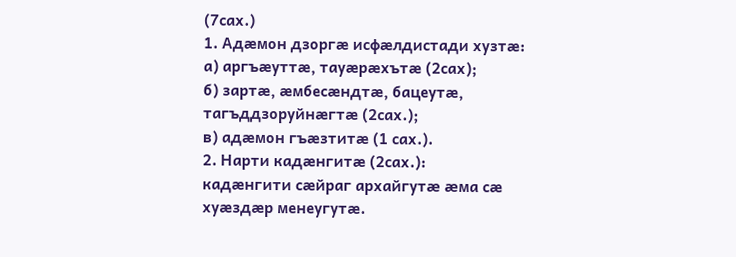(7сах.)
1. Адæмон дзоргæ исфæлдистади хузтæ:
а) аргъæуттæ, тауæрæхътæ (2сах);
б) зартæ, æмбесæндтæ, бацеутæ, тагъддзоруйнæгтæ (2сах.);
в) адæмон гъæзтитæ (1 сах.).
2. Нарти кадæнгитæ (2сах.):
кадæнгити сæйраг архайгутæ æма сæ хуæздæр менеугутæ.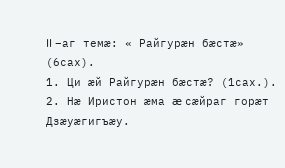II –аг темæ: « Райгурæн бæстæ» (6сах).
1. Ци æй Райгурæн бæстæ? (1сах.).
2. Нæ Иристон æма æ сæйраг горæт Дзæуæгигъæу.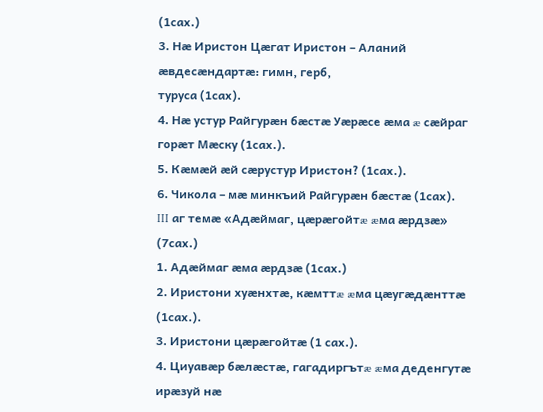(1сах.)
3. Нæ Иристон Цæгат Иристон – Аланий æвдесæндартæ: гимн, герб,
туруса (1сах).
4. Нæ устур Райгурæн бæстæ Уæрæсе æма æ сæйраг горæт Мæску (1сах.).
5. Кæмæй æй сæрустур Иристон? (1сах.).
6. Чикола – мæ минкъий Райгурæн бæстæ (1сах).
III аг темæ «Адæймаг, цæрæгойтæ æма æрдзæ» (7сах.)
1. Адæймаг æма æрдзæ (1сах.)
2. Иристони хуæнхтæ, кæмттæ æма цæугæдæнттæ (1сах.).
3. Иристони цæрæгойтæ (1 сах.).
4. Циуавæр бæлæстæ, гагадиргътæ æма деденгутæ ирæзуй нæ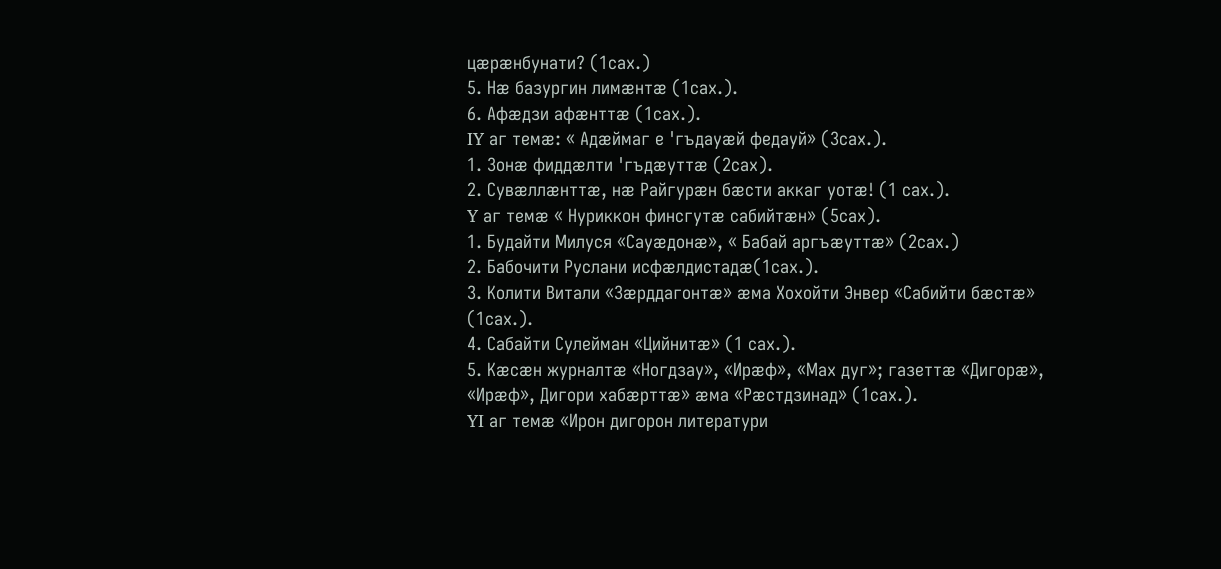цæрæнбунати? (1сах.)
5. Нæ базургин лимæнтæ (1сах.).
6. Афæдзи афæнттæ (1сах.).
IY аг темæ: « Адæймаг е 'гъдауæй федауй» (3сах.).
1. Зонæ фиддæлти 'гъдæуттæ (2сах).
2. Сувæллæнттæ, нæ Райгурæн бæсти аккаг уотæ! (1 сах.).
Y аг темæ « Нуриккон финсгутæ сабийтæн» (5сах).
1. Будайти Милуся «Сауæдонæ», « Бабай аргъæуттæ» (2сах.)
2. Бабочити Руслани исфæлдистадæ(1сах.).
3. Колити Витали «Зæрддагонтæ» æма Хохойти Энвер «Сабийти бæстæ»
(1сах.).
4. Сабайти Сулейман «Цийнитæ» (1 сах.).
5. Кæсæн журналтæ «Ногдзау», «Ирæф», «Мах дуг»; газеттæ «Дигорæ»,
«Ирæф», Дигори хабæрттæ» æма «Рæстдзинад» (1сах.).
YI аг темæ «Ирон дигорон литератури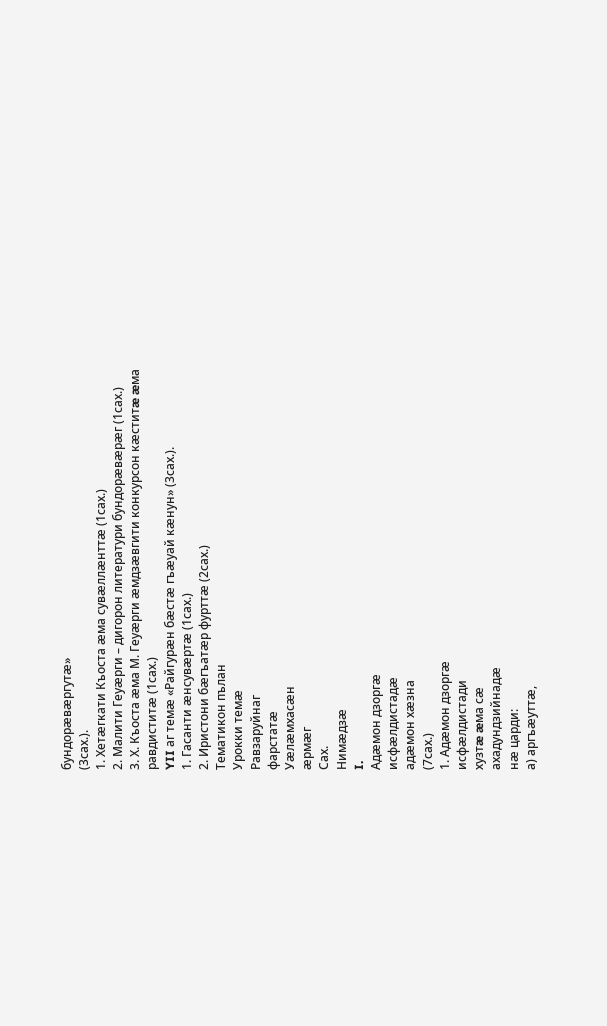бундорæвæргутæ»
(3сах.).
1. Хетæгкати Къоста æма сувæллæнттæ (1сах.)
2. Малити Геуæрги – дигорон литератури бундорæвæрæг (1сах.)
3. Х. Къоста æма М. Геуæрги æмдзæвгити конкурсон кæститæ æма
равдиститæ (1сах.)
YII аг темæ «Райгурæн бæстæ гъæуай кæнун» (3сах.).
1. Гасанти æнсувæртæ (1сах.)
2. Иристони бæгъатæр фурттæ (2сах.)
Тематикон пълан
Урокки темæ
Равзаруйнаг
фарстатæ
Уæлæмхасæн
æрмæг
Сах.
Нимæдзæ
I.
Адæмон дзоргæ
исфæлдистадæ
адæмон хæзна
(7сах.)
1. Адæмон дзоргæ
исфæлдистади
хузтæ æма сæ
ахадундзийнадæ
нæ царди:
а) аргъæуттæ,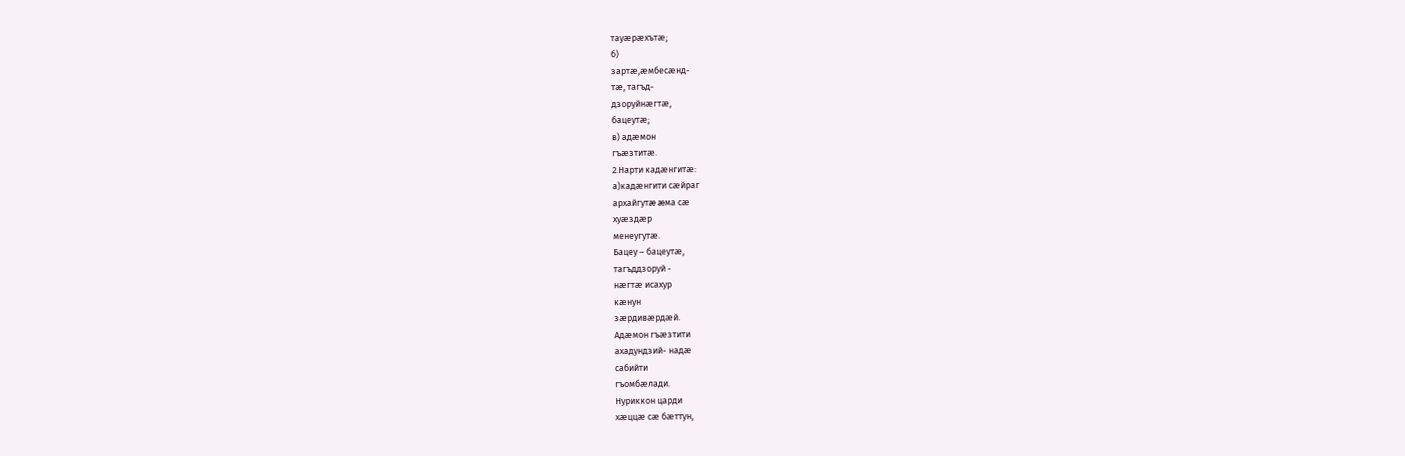тауæрæхътæ;
б)
зартæ,æмбесæнд-
тæ, тагъд-
дзоруйнæгтæ,
бацеутæ;
в) адæмон
гъæзтитæ.
2.Нарти кадæнгитæ:
а)кадæнгити сæйраг
архайгутæ æма сæ
хуæздæр
менеугутæ.
Бацеу – бацеутæ,
тагъддзоруй -
нæгтæ исахур
кæнун
зæрдивæрдæй.
Адæмон гъæзтити
ахадундзий- надæ
сабийти
гъомбæлади.
Нуриккон царди
хæццæ сæ бæттун,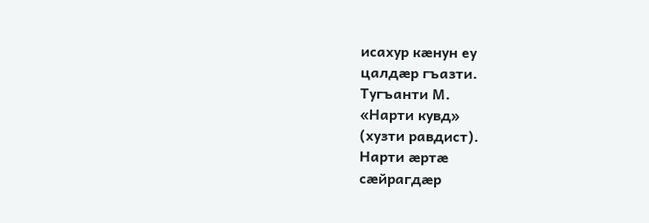исахур кæнун еу
цалдæр гъазти.
Тугъанти М.
«Нарти кувд»
(хузти равдист).
Нарти æртæ
сæйрагдæр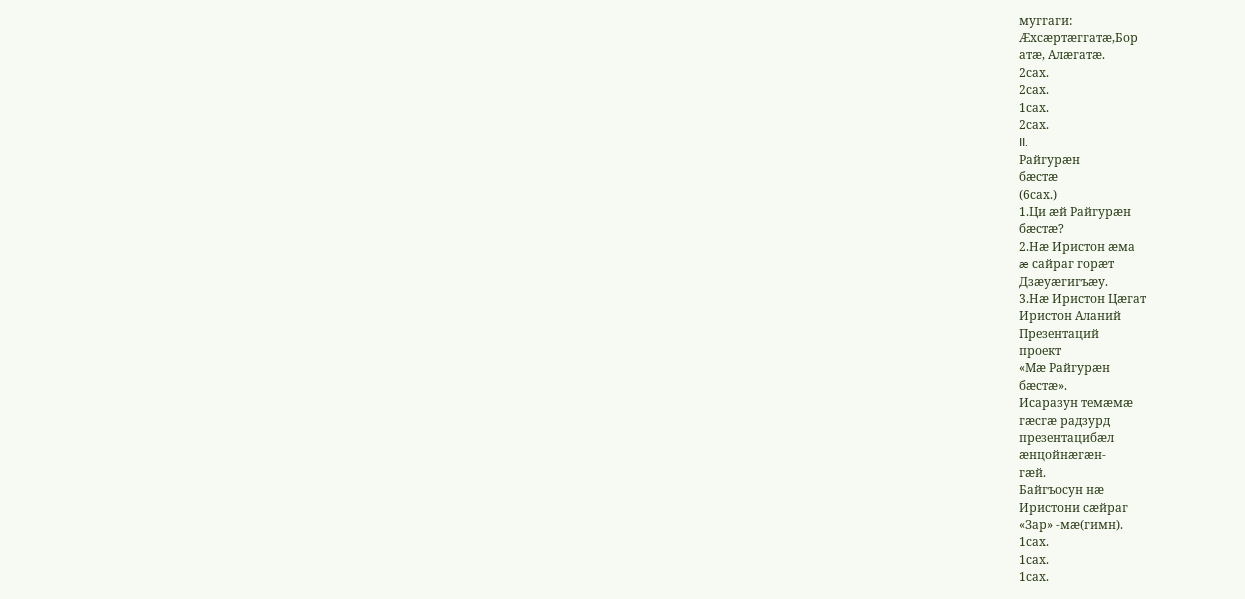муггаги:
Æхсæртæггатæ,Бор
атæ, Алæгатæ.
2сах.
2сах.
1сах.
2сах.
II.
Райгурæн
бæстæ
(6сах.)
1.Ци æй Райгурæн
бæстæ?
2.Нæ Иристон æма
æ сайраг горæт
Дзæуæгигъæу.
3.Нæ Иристон Цæгат
Иристон Аланий
Презентаций
проект
«Мæ Райгурæн
бæстæ».
Исаразун темæмæ
гæсгæ радзурд
презентацибæл
æнцойнæгæн-
гæй.
Байгъосун нæ
Иристони сæйраг
«Зар» -мæ(гимн).
1сах.
1сах.
1сах.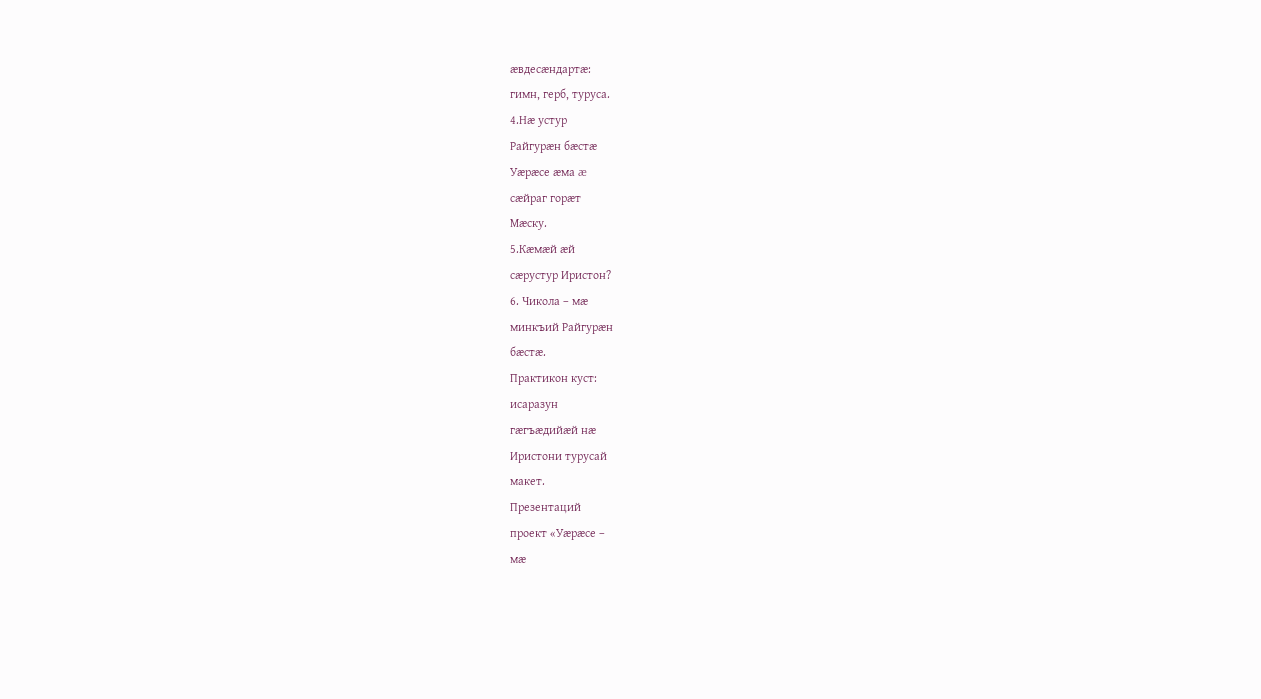æвдесæндартæ:
гимн, герб, туруса.
4.Нæ устур
Райгурæн бæстæ
Уæрæсе æма æ
сæйраг горæт
Мæску.
5.Кæмæй æй
сæрустур Иристон?
6. Чикола – мæ
минкъий Райгурæн
бæстæ.
Практикон куст:
исаразун
гæгъæдийæй нæ
Иристони турусай
макет.
Презентаций
проект «Уæрæсе –
мæ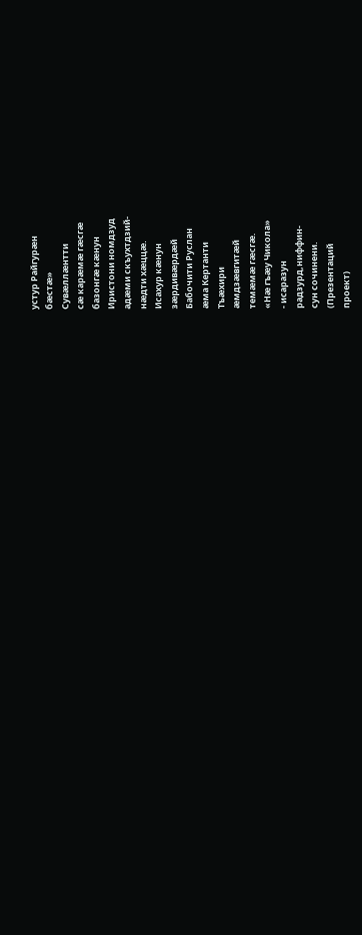устур Райгурæн
бæстæ»
Сувæллæнтти
сæ карæмæ гæсгæ
базонгæ кæнун
Иристони номдзуд
адæми скъухтдзий-
нæдти хæццæ.
Исахур кæнун
зæрдивæрдæй
Бабочити Руслан
æма Кертанти
Тъæхири
æмдзæвгитæй
темæмæ гæсгæ.
«Нæ гъæу Чикола»
- исаразун
радзурд,ниффин-
сун сочинени.
(Презентаций
проект)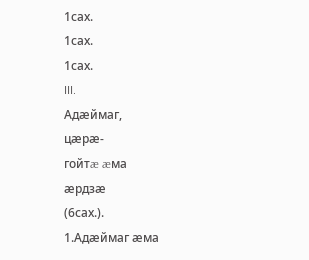1сах.
1сах.
1сах.
III.
Адæймаг,
цæрæ-
гойтæ æма
æрдзæ
(6сах.).
1.Адæймаг æма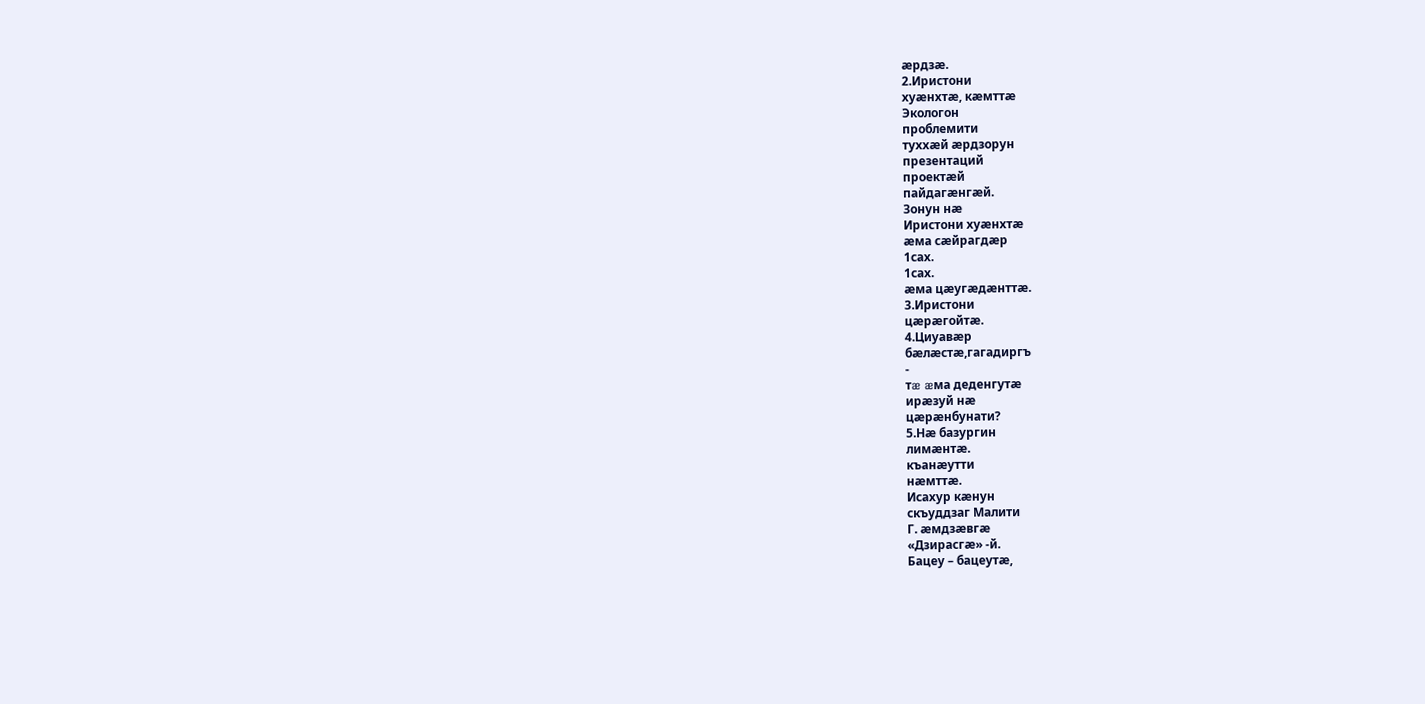æрдзæ.
2.Иристони
хуæнхтæ, кæмттæ
Экологон
проблемити
туххæй æрдзорун
презентаций
проектæй
пайдагæнгæй.
Зонун нæ
Иристони хуæнхтæ
æма сæйрагдæр
1сах.
1сах.
æма цæугæдæнттæ.
3.Иристони
цæрæгойтæ.
4.Циуавæр
бæлæстæ,гагадиргъ
-
тæ æма деденгутæ
ирæзуй нæ
цæрæнбунати?
5.Нæ базургин
лимæнтæ.
къанæутти
нæмттæ.
Исахур кæнун
скъуддзаг Малити
Г. æмдзæвгæ
«Дзирасгæ» -й.
Бацеу – бацеутæ,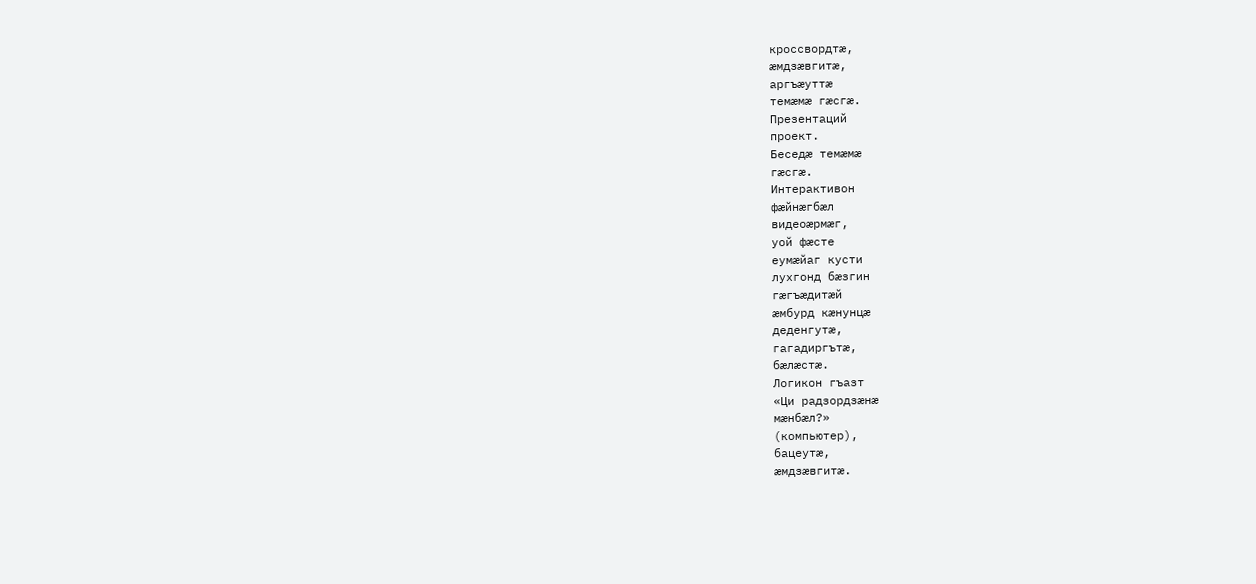кроссвордтæ,
æмдзæвгитæ,
аргъæуттæ
темæмæ гæсгæ.
Презентаций
проект.
Беседæ темæмæ
гæсгæ.
Интерактивон
фæйнæгбæл
видеоæрмæг,
уой фæсте
еумæйаг кусти
лухгонд бæзгин
гæгъæдитæй
æмбурд кæнунцæ
деденгутæ,
гагадиргътæ,
бæлæстæ.
Логикон гъазт
«Ци радзордзæнæ
мæнбæл?»
(компьютер),
бацеутæ,
æмдзæвгитæ.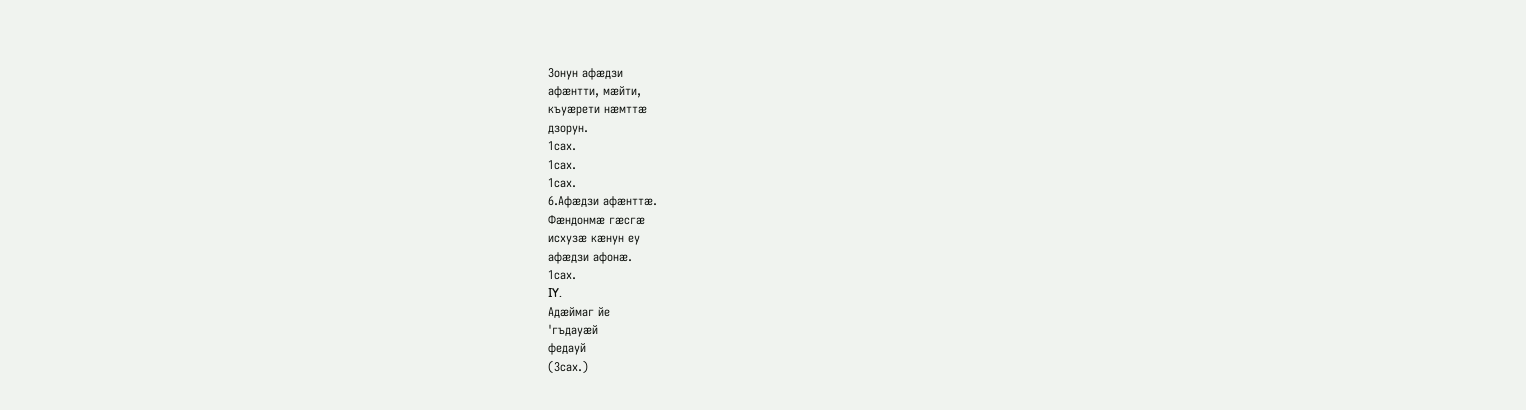Зонун афæдзи
афæнтти, мæйти,
къуæрети нæмттæ
дзорун.
1сах.
1сах.
1сах.
6.Афæдзи афæнттæ.
Фæндонмæ гæсгæ
исхузæ кæнун еу
афæдзи афонæ.
1сах.
IY.
Адæймаг йе
'гъдауæй
федауй
(3сах.)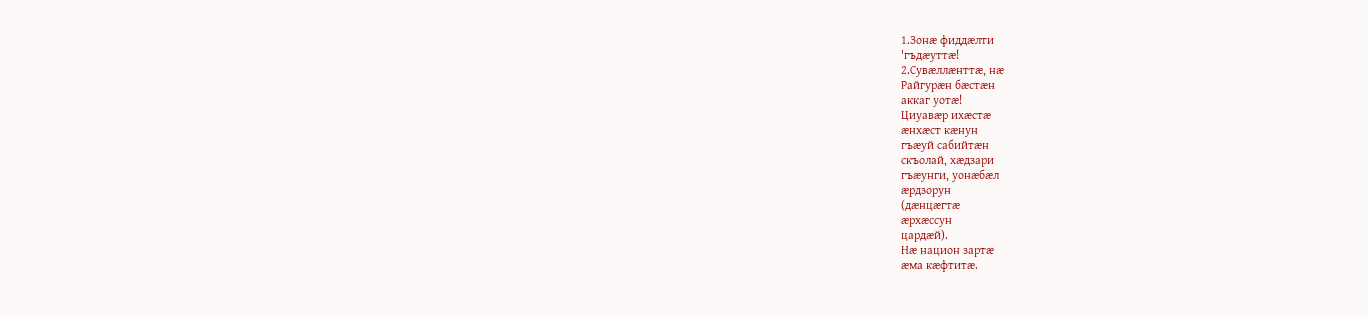1.Зонæ фиддæлти
'гъдæуттæ!
2.Сувæллæнттæ, нæ
Райгурæн бæстæн
аккаг уотæ!
Циуавæр ихæстæ
æнхæст кæнун
гъæуй сабийтæн
скъолай, хæдзари
гъæунги, уонæбæл
æрдзорун
(дæнцæгтæ
æрхæссун
цардæй).
Нæ национ зартæ
æма кæфтитæ.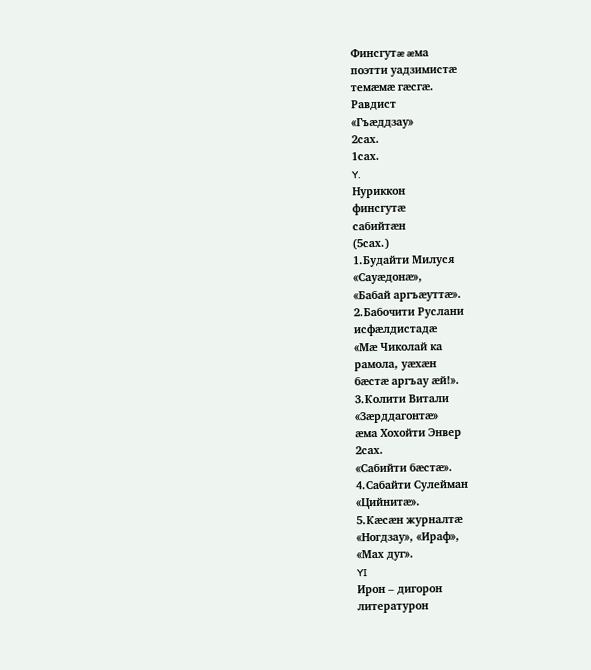Финсгутæ æма
поэтти уадзимистæ
темæмæ гæсгæ.
Равдист
«Гъæддзау»
2сах.
1сах.
Y.
Нуриккон
финсгутæ
сабийтæн
(5сах.)
1.Будайти Милуся
«Сауæдонæ»,
«Бабай аргъæуттæ».
2.Бабочити Руслани
исфæлдистадæ
«Мæ Чиколай ка
рамола, уæхæн
бæстæ аргъау æй!».
3.Колити Витали
«Зæрддагонтæ»
æма Хохойти Энвер
2сах.
«Сабийти бæстæ».
4.Сабайти Сулейман
«Цийнитæ».
5.Кæсæн журналтæ
«Ногдзау», «Ираф»,
«Мах дуг».
YI
Ирон – дигорон
литературон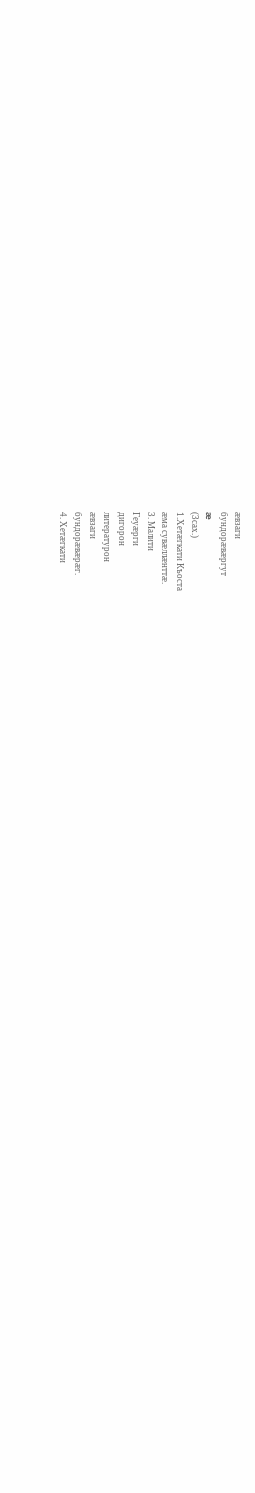æвзаги
бундорæвæргут
æ
(3сах.)
1.Хетæгкати Къоста
æма сувæллæнттæ.
3. Малити
Геуæрги
дигорон
литературон
æвзаги
бундорæвæрæг.
4. Хетæгкати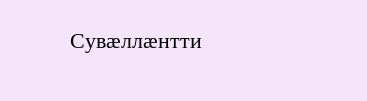Сувæллæнтти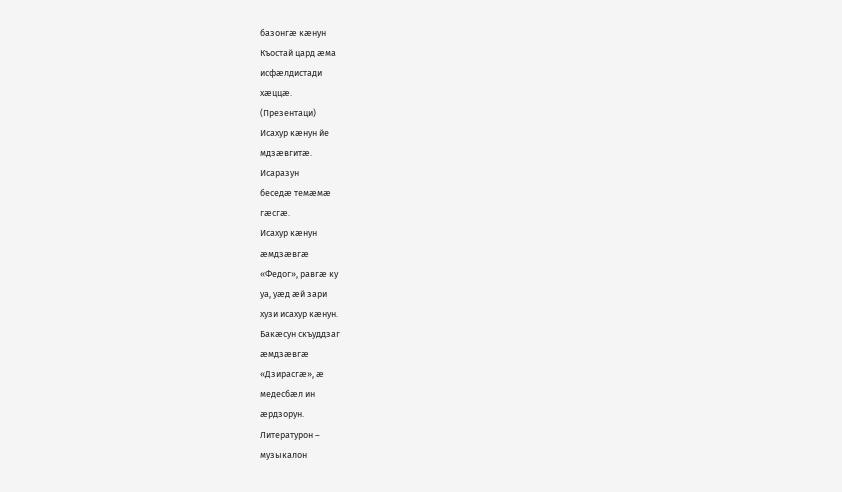базонгæ кæнун
Къостай цард æма
исфæлдистади
хæццæ.
(Презентаци)
Исахур кæнун йе
мдзæвгитæ.
Исаразун
беседæ темæмæ
гæсгæ.
Исахур кæнун
æмдзæвгæ
«Федог», равгæ ку
уа, уæд æй зари
хузи исахур кæнун.
Бакæсун скъуддзаг
æмдзæвгæ
«Дзирасгæ», æ
медесбæл ин
æрдзорун.
Литературон –
музыкалон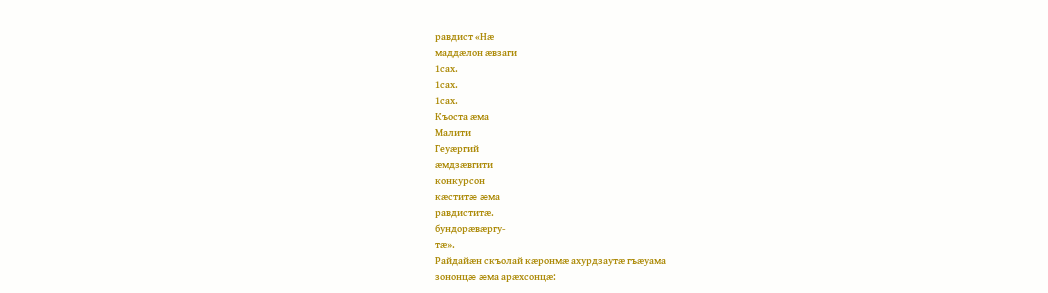равдист «Нæ
маддæлон æвзаги
1сах.
1сах.
1сах.
Къоста æма
Малити
Геуæргий
æмдзæвгити
конкурсон
кæститæ æма
равдиститæ.
бундорæвæргу-
тæ».
Райдайæн скъолай кæронмæ ахурдзаутæ гъæуама
зононцæ æма арæхсонцæ: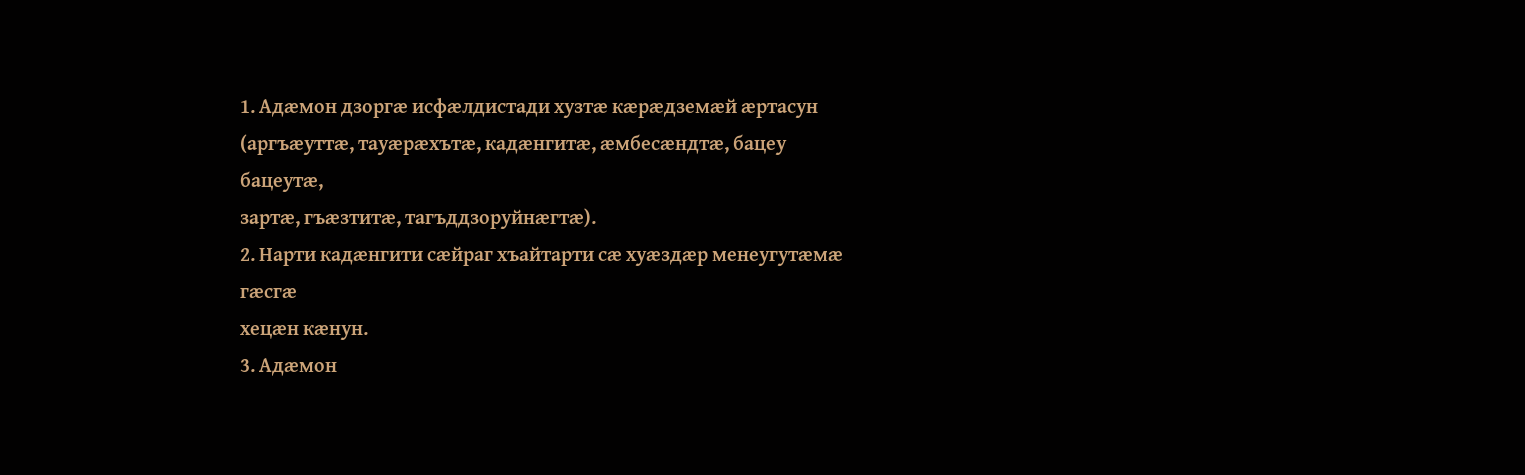1. Адæмон дзоргæ исфæлдистади хузтæ кæрæдземæй æртасун
(аргъæуттæ, тауæрæхътæ, кадæнгитæ, æмбесæндтæ, бацеу бацеутæ,
зартæ, гъæзтитæ, тагъддзоруйнæгтæ).
2. Нарти кадæнгити сæйраг хъайтарти сæ хуæздæр менеугутæмæ гæсгæ
хецæн кæнун.
3. Адæмон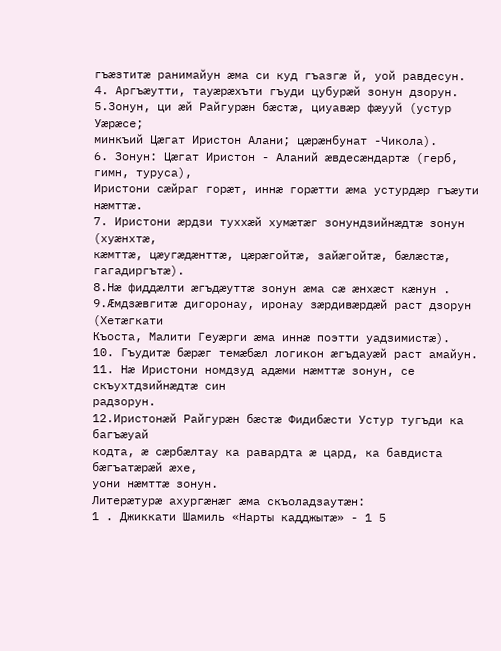гъæзтитæ ранимайун æма си куд гъазгæ й, уой равдесун.
4. Аргъæутти, тауæрæхъти гъуди цубурæй зонун дзорун.
5.Зонун, ци æй Райгурæн бæстæ, циуавæр фæууй (устур Уæрæсе;
минкъий Цæгат Иристон Алани; цæрæнбунат -Чикола).
6. Зонун: Цæгат Иристон - Аланий æвдесæндартæ (герб, гимн, туруса),
Иристони сæйраг горæт, иннæ горæтти æма устурдæр гъæути нæмттæ.
7. Иристони æрдзи туххæй хумæтæг зонундзийнæдтæ зонун (хуæнхтæ,
кæмттæ, цæугæдæнттæ, цæрæгойтæ, зайæгойтæ, бæлæстæ, гагадиргътæ).
8.Нæ фиддæлти æгъдæуттæ зонун æма сæ æнхæст кæнун .
9.Æмдзæвгитæ дигоронау, иронау зæрдивæрдæй раст дзорун (Хетæгкати
Къоста, Малити Геуæрги æма иннæ поэтти уадзимистæ).
10. Гъудитæ бæрæг темæбæл логикон æгъдауæй раст амайун.
11. Нæ Иристони номдзуд адæми нæмттæ зонун, се скъухтдзийнæдтæ син
радзорун.
12.Иристонæй Райгурæн бæстæ Фидибæсти Устур тугъди ка багъæуай
кодта, æ сæрбæлтау ка равардта æ цард, ка бавдиста бæгъатæрæй æхе,
уони нæмттæ зонун.
Литерæтурæ ахургæнæг æма скъоладзаутæн:
1 . Джиккати Шамиль «Нарты кадджытæ» - 1 5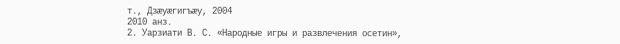т., Дзæуæгигъæу, 2004
2010 анз.
2. Уарзиати В. С. «Народные игры и развлечения осетин»,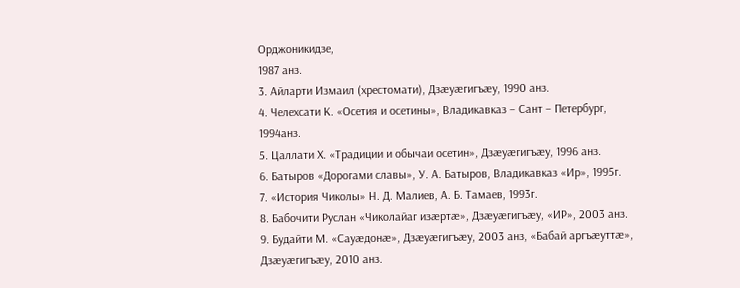Орджоникидзе,
1987 анз.
3. Айларти Измаил (хрестомати), Дзæуæгигъæу, 1990 анз.
4. Челехсати К. «Осетия и осетины», Владикавказ – Сант – Петербург,
1994анз.
5. Цаллати Х. «Традиции и обычаи осетин», Дзæуæгигъæу, 1996 анз.
6. Батыров «Дорогами славы», У. А. Батыров, Владикавказ «Ир», 1995г.
7. «История Чиколы» Н. Д. Малиев, А. Б. Тамаев, 1993г.
8. Бабочити Руслан «Чиколайаг изæртæ», Дзæуæгигъæу, «ИР», 2003 анз.
9. Будайти М. «Сауæдонæ», Дзæуæгигъæу, 2003 анз, «Бабай аргъæуттæ»,
Дзæуæгигъæу, 2010 анз.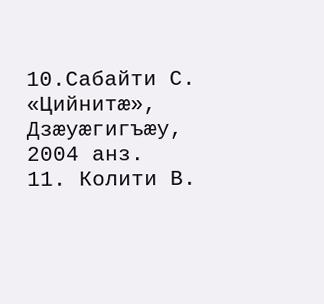10.Сабайти С. «Цийнитæ», Дзæуæгигъæу, 2004 анз.
11. Колити В.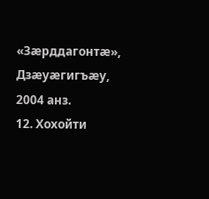«Зæрддагонтæ», Дзæуæгигъæу, 2004 анз.
12. Хохойти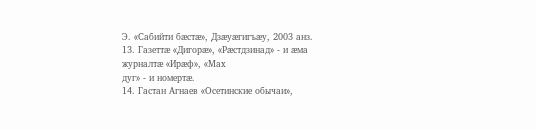Э. «Сабийти бæстæ», Дзæуæгигъæу, 2003 анз.
13. Газеттæ «Дигорæ», «Рæстдзинад» - и æма журналтæ «Ирæф», «Мах
дуг» - и номертæ.
14. Гастан Агнаев «Осетинские обычаи»,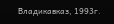Владикавказ, 1993г.